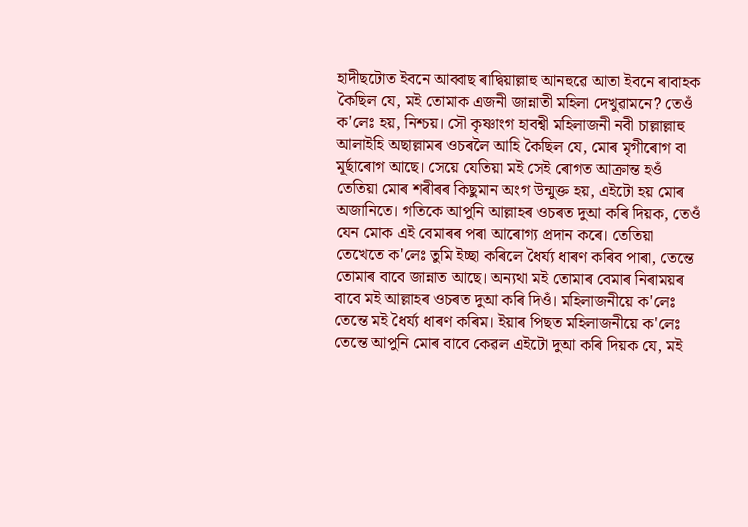হাদীছটোত ইবনে আব্বাছ ৰাদ্বিয়াল্লাহু আনহুৱে আতা ইবনে ৰাবাহক কৈছিল যে, মই তোমাক এজনী জান্নাতী মহিলা দেখুৱামনে? তেওঁ ক'লেঃ হয়, নিশ্চয়। সৌ কৃষ্ণাংগ হাবশ্বী মহিলাজনী নবী চাল্লাল্লাহু আলাইহি অছাল্লামৰ ওচৰলৈ আহি কৈছিল যে, মোৰ মৃগীৰোগ বা মূৰ্ছাৰোগ আছে। সেয়ে যেতিয়া মই সেই ৰোগত আক্ৰান্ত হওঁ তেতিয়া মোৰ শৰীৰৰ কিছুমান অংগ উন্মুক্ত হয়, এইটো হয় মোৰ অজানিতে। গতিকে আপুনি আল্লাহৰ ওচৰত দুআ কৰি দিয়ক, তেওঁ যেন মোক এই বেমাৰৰ পৰা আৰোগ্য প্ৰদান কৰে। তেতিয়া তেখেতে ক'লেঃ তুমি ইচ্ছা কৰিলে ধৈৰ্য্য ধাৰণ কৰিব পাৰা, তেন্তে তোমাৰ বাবে জান্নাত আছে। অন্যথা মই তোমাৰ বেমাৰ নিৰাময়ৰ বাবে মই আল্লাহৰ ওচৰত দুআ কৰি দিওঁ। মহিলাজনীয়ে ক'লেঃ তেন্তে মই ধৈৰ্য্য ধাৰণ কৰিম। ইয়াৰ পিছত মহিলাজনীয়ে ক'লেঃ তেন্তে আপুনি মোৰ বাবে কেৱল এইটো দুআ কৰি দিয়ক যে, মই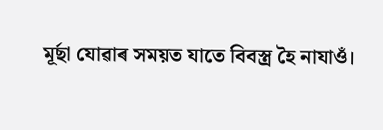মূৰ্ছা যোৱাৰ সময়ত যাতে বিবস্ত্ৰ হৈ নাযাওঁ।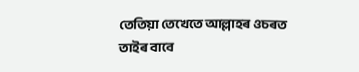তেতিয়া তেখেতে আল্লাহৰ ওচৰত তাইৰ বাবে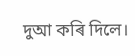দুআ কৰি দিলে।